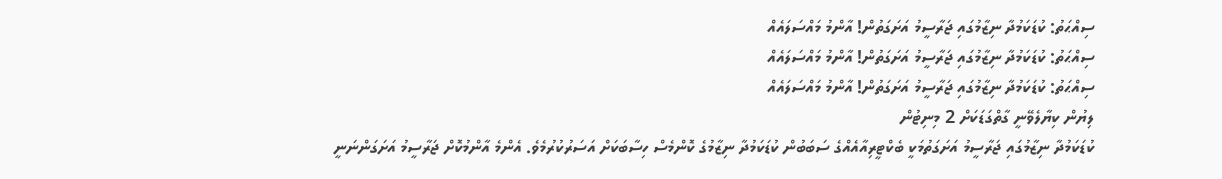ސިއްޙަތު: ކުޑަކަމުދާ ނިޒާމުގައި ޖަރާސީމު އަށަގަތުން! އާންމު މައްސަލައެއް
ސިއްޙަތު: ކުޑަކަމުދާ ނިޒާމުގައި ޖަރާސީމު އަށަގަތުން! އާންމު މައްސަލައެއް
ސިއްޙަތު: ކުޑަކަމުދާ ނިޒާމުގައި ޖަރާސީމު އަށަގަތުން! އާންމު މައްސަލައެއް
ލިޔުން ކިޔާލެވޭނީ ގާތްގަޑަކަށް 2 މިނިޓުން
ކުޑަކަމުދާ ނިޒާމުގައި ޖަރާސީމު އަށަގަތުމަކީ ބެކްޓީރިއާއެއްގެ ސަބަބުން ކުޑަކަމުދާ ނިޒާމުގެ ކޮންމެސް ހިސާބަކަށް އަސަރުކުރުމެވެ. އެންމެ އާންމުކޮށް ޖަރާސީމު އަށަގަންނަނީ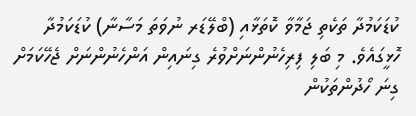ކުޑަކަމުދާ ތަކެތި ޖަމާވާ ކޮތަޅާއި (ބްލޭޑަރ ނުވަތަ މަސާނާ) ކުޑަކަމުދާ ހޮޅީގައެވެ. މި ބަލި ފިރިހެނުންނަށްވުރެ ގިނައިން އަންހެނުންނަށް ޖެހޭކަމަށް ގިނަ ހޯދުންތަކުން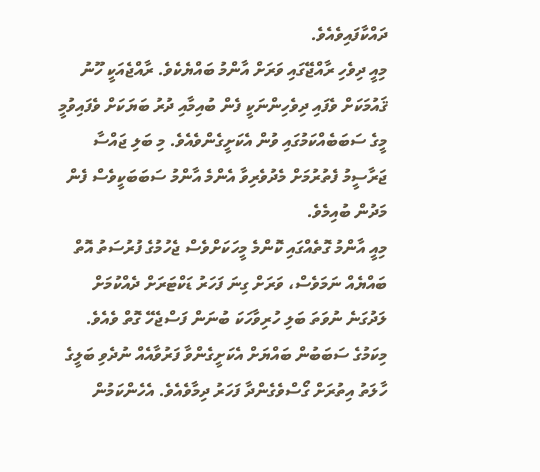ދައްކާފައިވެއެވެ.
މިއީ ދިވެހި ރާއްޖޭގައި ވަރަށް އާންމު ބައްޔެކެވެ. ރާއްޖެއަކީ ހޫނު ޤައުމަކަށް ވެފައި ދިވެހިންނަކީ ފެން ބުއިމާއި ދުރު ބަޔަކަށް ވެފައިވުމީ މީގެ ސަބަބެއްކަމުގައި ވުން އެކަށީގެންވެއެވެ. މި ބަލި ޖައްސާ ޖަރާސީމު ފެތުރުމަށް މެދުވެރިވާ އެންމެ އާންމު ސަބަބަކީވެސް ފެން މަދުން ބުއިމެވެ.
މިއީ އާންމު ގޮތެއްގައި ކޮންމެ މީހަކަށްވެސް ޖެހުމުގެ ފުރުސަތު އޮތް ބައްޔެއް ނަމަވެސް، ވަރަށް ގިނަ ފަހަރު ޑަކްޓަރަށް ދެއްކުމަށް ލަދުގަނެ ނުވަތަ ބަލި ހުރިވާހަކަ ބުނަން ފަސްޖެހޭ ގޮތް ވެއެވެ. މިކަމުގެ ސަބަބުން ބައްޔަށް އެކަށީގެންވާ ފަރުވާއެއް ނުދެވި ބަލީގެ ހާލަތު އިތުރަށް ގޯސްވެގެންދާ ފަހަރު ދިމާވެއެވެ. އެހެންކަމުން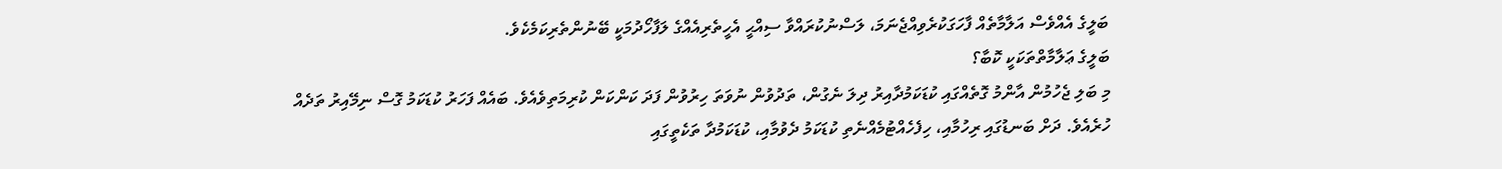ބަލީގެ އެއްވެސް އަލާމާތެއް ފާހަގަކުރެވިއްޖެނަމަ، ލަސްނުކުރައްވާ ސިއްޙީ އެހީތެރިއެއްގެ ލަފާހޯދުމަކީ ބޭނުންތެރިކަމެކެވެ.
ބަލީގެ ޢަލާމާތްތަކަކީ ކޮބާ؟
މި ބަލި ޖެހުމުން އާންމު ގޮތެއްގައި ކުޑަކަމުދާއިރު ދިލަ ނެގުން، ތަދުވުން ނުވަތަ ހިރުވުން ފަދަ ކަންކަން ކުރިމަތިވެއެވެ. ބައެއް ފަހަރު ކުޑަކަމު ގޮސް ނިމޭއިރު ތަދެއް ހުރެއެވެ. ދަށް ބަނޑުގައި ރިހުމާއި، ހިފެހެއްޓުމެއްނެތި ކުޑަކަމު ދެވުމާއި، ކުޑަކަމުދާ ތަކެތީގައި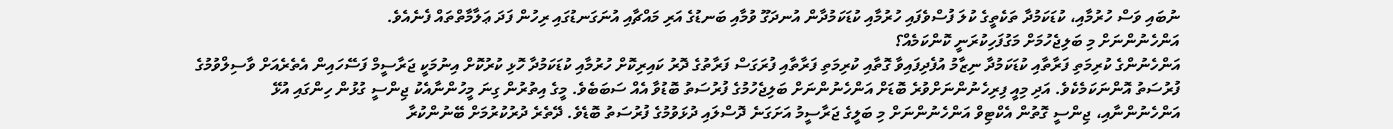ނުބައި ވަސް ހުރުމާއި، ކުޑަކަމުދާ ތަކެތީގެ ކުލަ ފުސްވެފައި ހުރުމާއި ކުޑަކަމުދާން އުނދަގޫ ވުމާއި ބަނޑުގެ އަރި މައްޗާއި އުނަގަނޑުގައި ރިހުން ފަދަ ޢަލާމާތްތައް ފެނެއެވެ.
އަންހެނުންނަށް މި ބަލިޖެހުމަށް މަގުފަހިކުރަނީ ކޮންކަމެއް؟
އަންހެނުންގެ ކުރިމަތި ފަރާތާއި ކުޑަކަމުދާ ނިޒާމު އުފެދިފައިވާ ގޮތާއި ކުރިމަތި ފަރާތާއި ފުރަގަސް ފަރާތުގެ ދޮރު ކައިރިކޮށް ހުރުމާއި ކުޑަކަމުދާ ހޮޅި ކުރުކޮށް އިނުމަކީ ޖަރާސީމް ފަސޭހައިން އެތެރެއަށް ވާސިލްވުމުގެ ފުރުސަތު އޮންނަކަމެކެވެ. އަދި މިއީ ފިރިހެނުންނަށްވުރެ ބޮޑަށް އަންހެނުންނަށް ބަލިޖެހުމުގެ ފުރުސަތު ބޮޑުވާ އެއް ސަބަބެވެ. މީގެ އިތުރުން ގިނަ މީހުންނާއެކު ޖިންސީ ގުޅުން ހިންގައި އުޅޭ އަންހެނުންނާއި، ޖިންސީ ގޮތުން އެކްޓިވް އަންހެނުންނަށް މި ބަލީގެ ޖަރާސީމު އަށަގަނެ ދޮސްލައި ދުޅަވުމުގެ ފުރުސަތު ބޮޑެވެ. ދޭތެރެ ދުރުކުރުމަށް ބޭނުންކުރާ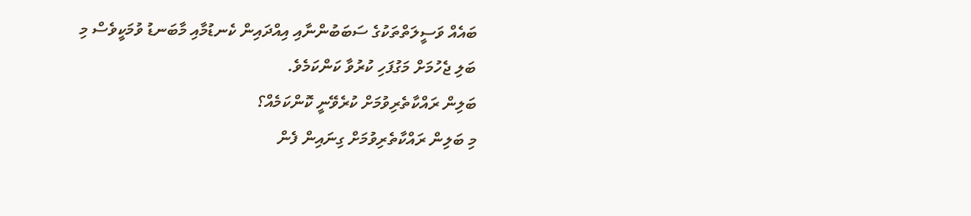ބައެއް ވަސީލަތްތަކުގެ ސަބަބުންނާއި އިއްދައިން ކެނޑުމާއި މާބަނޑު ވުމަކީވެސް މި ބަލި ޖެހުމަށް މަގުފަހި ކުރުވާ ކަންކަމެވެ.
ބަލިން ރައްކާތެރިވުމަށް ކުރެވޭނީ ކޮންކަމެއް؟
މި ބަލިން ރައްކާތެރިވުމަށް ގިނައިން ފެން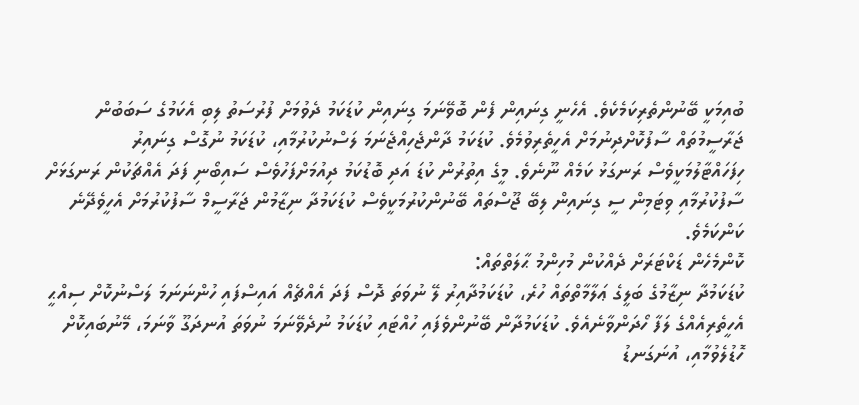ބުއިމަކީ ބޭނުންތެރިކަމެކެވެ. އެހެނީ ގިނައިން ފެން ބޮވޭނަމަ ގިނައިން ކުޑަކަމު ދެވުމަށް ފުރުސަތު ލިބި އެކަމުގެ ސަބަބުން ޖަރާސީމުތައް ސާފުކޮށްދިނުމަށް އެހީތެރިވުމެވެ. ކުޑަކަމު ދާންޖެހިއްޖެނަމަ ލަސްނުކުރުމާއި، ކުޑަކަމު ނުގޮސް ގިނައިރު ހިފަހައްޓާލުމަކީވެސް ރަނގަޅު ކަމެއް ނޫނެވެ. މީގެ އިތުރުން ކުޑަ އަދި ބޮޑުކަމު ދިއުމަށްފަހުވެސް ސައިބޯނި ފަދަ އެއްޗަކުން ރަނގަޅަށް ސާފުކުރުމާއި ވިޓަމިން ސީ ގިނައިން ލިބޭ ޖޫސްތައް ބޭނުންކުރުމަކީވެސް ކުޑަކަމުދާ ނިޒާމުން ޖަރާސީމް ސާފުކުރުމަށް އެހީވެދޭނެ ކަންކަމެވެ.
ކޮންމެހެން ޑަކްޓަރަށް ދެއްކުން މުހިންމު ޙާލަތްތައް:
ކުޑަކަމުދާ ނިޒާމުގެ ބަލީގެ ޢަލާމާތްތައް ހުރެ، ކުޑަކަމުދާއިރު ލޭ ނުވަތަ ދޮސް ފަދަ އެއްޗެއް އައިސްފައި ހުންނަނަމަ ލަސްނުކޮށް ސިއްޙީ އެހީތެރިއެއްގެ ލަފާ ހޯދަންވާނެއެވެ. ކުޑަކަމުދާން ބޭނުންވެފައި ހުއްޓައި ކުޑަކަމު ނުދެވޭނަމަ ނުވަތަ އުނދަގޫ ވާނަމަ، މޭނުބައިކޮށް ހޮޑުލެވުމާއި، އުނަގަނޑު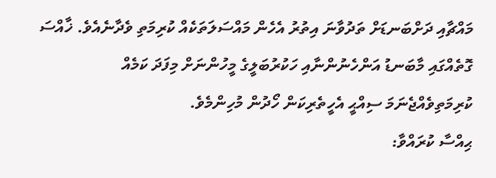މައްޗާއި ދަށްބަނޑަށް ތަދުވާނަ އިތުރު އެހެން މައްސަލަތަކެއް ކުރިމަތި ވެދާނެއެވެ. ޚާއްސަ ގޮތެއްގައި މާބަނޑު އަންހެނުންނާއި ހަކުރުބަލީގެ މީހުންނަށް މިފަދަ ކަމެއް ކުރިމަތިވެއްޖެނަމަ ސިއްޙީ އެހީތެރިކަން ހޯދުން މުހިންމެވެ.
ޙިއްސާ ކުރައްވާ: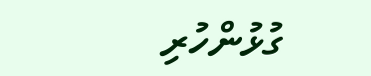ގުޅުންހުރި